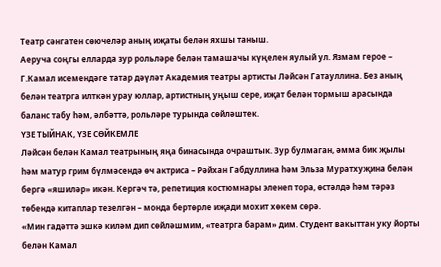Театр сәнгатен сөючеләр аның иҗаты белән яхшы таныш.
Аеруча соңгы елларда зур рольләре белән тамашачы күңелен яулый ул. Язмам герое – Г.Камал исемендәге татар дәүләт Академия театры артисты Ләйсән Гатауллина. Без аның белән театрга илткән урау юллар, артистның уңыш сере, иҗат белән тормыш арасында баланс табу һәм, әлбәттә, рольләре турында сөйләштек.
ҮЗЕ ТЫЙНАК, ҮЗЕ СӨЙКЕМЛЕ
Ләйсән белән Камал театрының яңа бинасында очраштык. Зур булмаган, әмма бик җылы һәм матур грим бүлмәсендә өч актриса – Рәйхан Габдуллина һәм Эльза Муратхуҗина белән бергә «яшиләр» икән. Кергәч тә, репетиция костюмнары эленеп тора, өстәлдә һәм тәрәз төбендә китаплар тезелгән – монда бертөрле иҗади мохит хөкем сөрә.
«Мин гадәттә эшкә киләм дип сөйләшмим, «театрга барам» дим. Студент вакыттан уку йорты белән Камал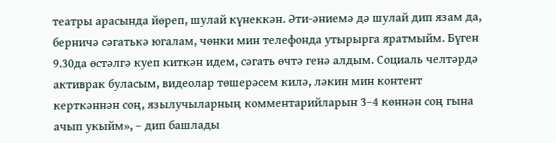театры арасында йөреп, шулай күнеккән. Әти-әниемә дә шулай дип язам да, берничә сәгатькә югалам, чөнки мин телефонда утырырга яратмыйм. Бүген 9.30да өстәлгә куеп киткән идем, сәгать өчтә генә алдым. Социаль челтәрдә активрак буласым, видеолар төшерәсем килә, ләкин мин контент керткәннән соң, язылучыларның комментарийларын 3–4 көннән соң гына ачып укыйм», – дип башлады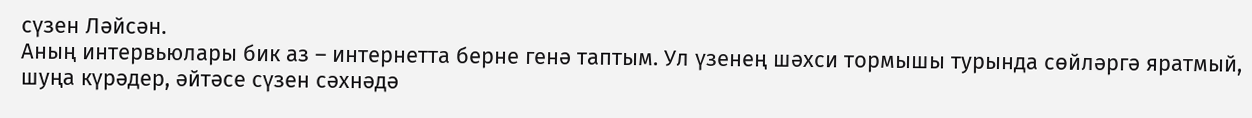сүзен Ләйсән.
Аның интервьюлары бик аз – интернетта берне генә таптым. Ул үзенең шәхси тормышы турында сөйләргә яратмый, шуңа күрәдер, әйтәсе сүзен сәхнәдә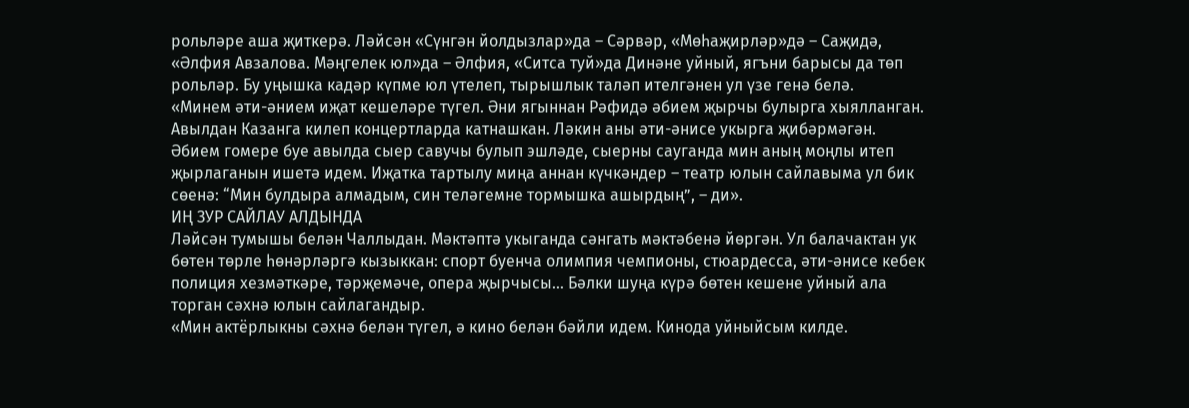рольләре аша җиткерә. Ләйсән «Сүнгән йолдызлар»да – Сәрвәр, «Мөһаҗирләр»дә – Саҗидә, «Әлфия Авзалова. Мәңгелек юл»да – Әлфия, «Ситса туй»да Динәне уйный, ягъни барысы да төп рольләр. Бу уңышка кадәр күпме юл үтелеп, тырышлык таләп ителгәнен ул үзе генә белә.
«Минем әти-әнием иҗат кешеләре түгел. Әни ягыннан Рәфидә әбием җырчы булырга хыялланган. Авылдан Казанга килеп концертларда катнашкан. Ләкин аны әти-әнисе укырга җибәрмәгән. Әбием гомере буе авылда сыер савучы булып эшләде, сыерны сауганда мин аның моңлы итеп җырлаганын ишетә идем. Иҗатка тартылу миңа аннан күчкәндер – театр юлын сайлавыма ул бик сөенә: “Мин булдыра алмадым, син теләгемне тормышка ашырдың”, – ди».
ИҢ ЗУР САЙЛАУ АЛДЫНДА
Ләйсән тумышы белән Чаллыдан. Мәктәптә укыганда сәнгать мәктәбенә йөргән. Ул балачактан ук бөтен төрле һөнәрләргә кызыккан: спорт буенча олимпия чемпионы, стюардесса, әти-әнисе кебек полиция хезмәткәре, тәрҗемәче, опера җырчысы… Бәлки шуңа күрә бөтен кешене уйный ала торган сәхнә юлын сайлагандыр.
«Мин актёрлыкны сәхнә белән түгел, ә кино белән бәйли идем. Кинода уйныйсым килде.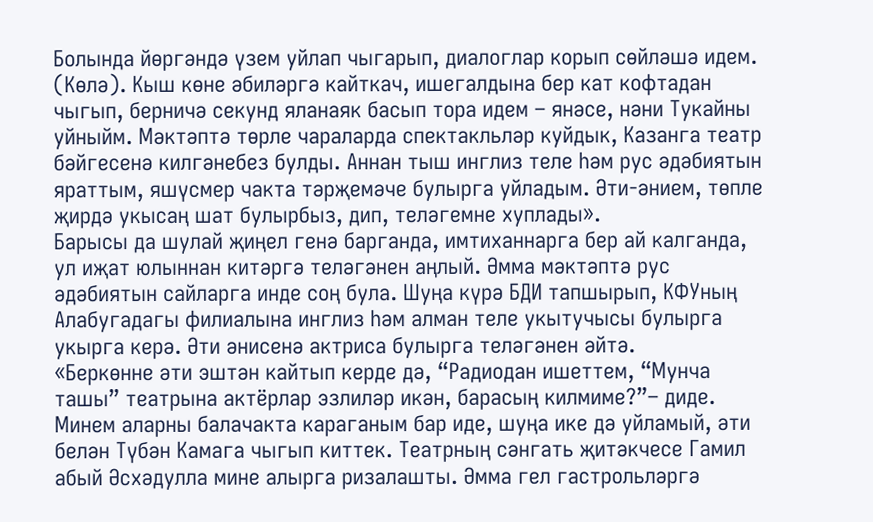Болында йөргәндә үзем уйлап чыгарып, диалоглар корып сөйләшә идем. (Көлә). Кыш көне әбиләргә кайткач, ишегалдына бер кат кофтадан чыгып, берничә секунд яланаяк басып тора идем – янәсе, нәни Тукайны уйныйм. Мәктәптә төрле чараларда спектакльләр куйдык, Казанга театр бәйгесенә килгәнебез булды. Аннан тыш инглиз теле һәм рус әдәбиятын яраттым, яшүсмер чакта тәрҗемәче булырга уйладым. Әти-әнием, төпле җирдә укысаң шат булырбыз, дип, теләгемне хуплады».
Барысы да шулай җиңел генә барганда, имтиханнарга бер ай калганда, ул иҗат юлыннан китәргә теләгәнен аңлый. Әмма мәктәптә рус әдәбиятын сайларга инде соң була. Шуңа күрә БДИ тапшырып, КФУның Алабугадагы филиалына инглиз һәм алман теле укытучысы булырга укырга керә. Әти әнисенә актриса булырга теләгәнен әйтә.
«Беркөнне әти эштән кайтып керде дә, “Радиодан ишеттем, “Мунча ташы” театрына актёрлар эзлиләр икән, барасың килмиме?”– диде. Минем аларны балачакта караганым бар иде, шуңа ике дә уйламый, әти белән Түбән Камага чыгып киттек. Театрның сәнгать җитәкчесе Гамил абый Әсхәдулла мине алырга ризалашты. Әмма гел гастрольләргә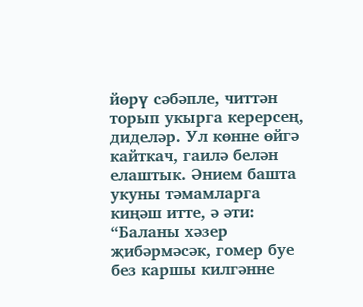йөрү сәбәпле, читтән торып укырга керерсең, диделәр. Ул көнне өйгә кайткач, гаилә белән елаштык. Әнием башта укуны тәмамларга киңәш итте, ә әти: “Баланы хәзер җибәрмәсәк, гомер буе без каршы килгәнне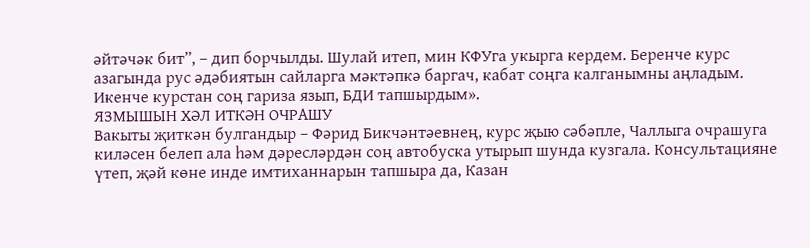әйтәчәк бит”, – дип борчылды. Шулай итеп, мин КФУга укырга кердем. Беренче курс азагында рус әдәбиятын сайларга мәктәпкә баргач, кабат соңга калганымны аңладым. Икенче курстан соң гариза язып, БДИ тапшырдым».
ЯЗМЫШЫН ХӘЛ ИТКӘН ОЧРАШУ
Вакыты җиткән булгандыр – Фәрид Бикчәнтәевнең, курс җыю сәбәпле, Чаллыга очрашуга киләсен белеп ала һәм дәресләрдән соң автобуска утырып шунда кузгала. Консультацияне үтеп, җәй көне инде имтиханнарын тапшыра да, Казан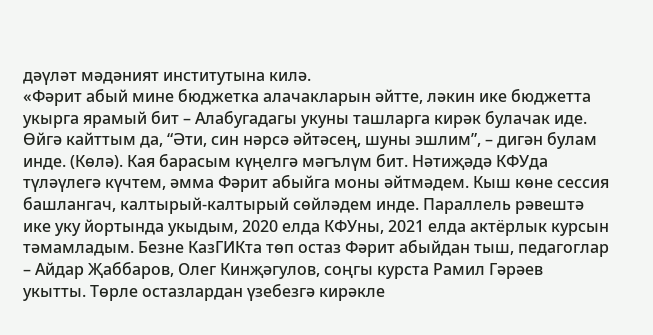дәүләт мәдәният институтына килә.
«Фәрит абый мине бюджетка алачакларын әйтте, ләкин ике бюджетта укырга ярамый бит – Алабугадагы укуны ташларга кирәк булачак иде. Өйгә кайттым да, “Әти, син нәрсә әйтәсең, шуны эшлим”, – дигән булам инде. (Көлә). Кая барасым күңелгә мәгълүм бит. Нәтиҗәдә КФУда түләүлегә күчтем, әмма Фәрит абыйга моны әйтмәдем. Кыш көне сессия башлангач, калтырый-калтырый сөйләдем инде. Параллель рәвештә ике уку йортында укыдым, 2020 елда КФУны, 2021 елда актёрлык курсын тәмамладым. Безне КазГИКта төп остаз Фәрит абыйдан тыш, педагоглар – Айдар Җаббаров, Олег Кинҗәгулов, соңгы курста Рамил Гәрәев укытты. Төрле остазлардан үзебезгә кирәкле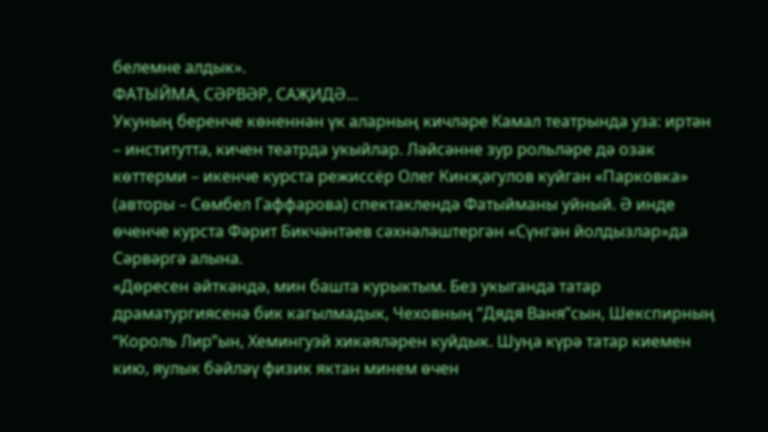белемне алдык».
ФАТЫЙМА, СӘРВӘР, САҖИДӘ…
Укуның беренче көненнән үк аларның кичләре Камал театрында уза: иртән – институтта, кичен театрда укыйлар. Ләйсәнне зур рольләре дә озак көттерми – икенче курста режиссёр Олег Кинҗәгулов куйган «Парковка» (авторы – Сөмбел Гаффарова) спектаклендә Фатыйманы уйный. Ә инде өченче курста Фәрит Бикчәнтәев сәхнәләштергән «Сүнгән йолдызлар»да Сәрвәргә алына.
«Дөресен әйткәндә, мин башта курыктым. Без укыганда татар драматургиясенә бик кагылмадык, Чеховның “Дядя Ваня”сын, Шекспирның “Король Лир”ын, Хемингуэй хикәяләрен куйдык. Шуңа күрә татар киемен кию, яулык бәйләү физик яктан минем өчен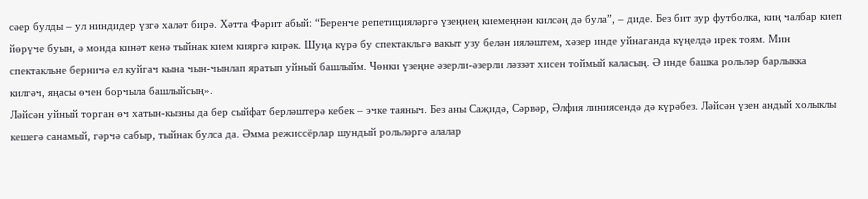сәер булды – ул ниндидер үзгә халәт бирә. Хәтта Фәрит абый: “Беренче репетицияләргә үзеңнең киемеңнән килсәң дә була”, – диде. Без бит зур футболка, киң чалбар киеп йөрүче буын, ә монда кинәт кенә тыйнак кием кияргә кирәк. Шуңа күрә бу спектакльгә вакыт узу белән ияләштем, хәзер инде уйнаганда күңелдә ирек тоям. Мин спектакльне берничә ел куйгач кына чын-чынлап яратып уйный башлыйм. Чөнки үзеңне әзерли-әзерли ләззәт хисен тоймый каласың. Ә инде башка рольләр барлыкка килгәч, яңасы өчен борчыла башлыйсың».
Ләйсән уйный торган өч хатын-кызны да бер сыйфат берләштерә кебек – эчке таяныч. Без аны Саҗидә, Сәрвәр, Әлфия линиясендә дә күрәбез. Ләйсән үзен андый холыклы кешегә санамый, гәрчә сабыр, тыйнак булса да. Әмма режиссёрлар шундый рольләргә алалар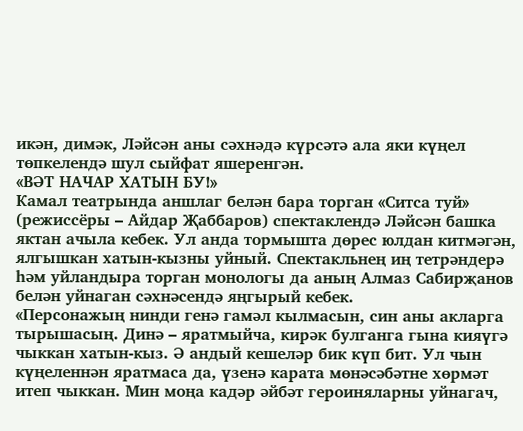икән, димәк, Ләйсән аны сәхнәдә күрсәтә ала яки күңел төпкелендә шул сыйфат яшеренгән.
«ВӘТ НАЧАР ХАТЫН БУ!»
Камал театрында аншлаг белән бара торган «Ситса туй» (режиссёры – Айдар Җаббаров) спектаклендә Ләйсән башка яктан ачыла кебек. Ул анда тормышта дөрес юлдан китмәгән, ялгышкан хатын-кызны уйный. Спектакльнең иң тетрәндерә һәм уйландыра торган монологы да аның Алмаз Сабирҗанов белән уйнаган сәхнәсендә яңгырый кебек.
«Персонажың нинди генә гамәл кылмасын, син аны акларга тырышасың. Динә – яратмыйча, кирәк булганга гына кияүгә чыккан хатын-кыз. Ә андый кешеләр бик күп бит. Ул чын күңеленнән яратмаса да, үзенә карата мөнәсәбәтне хөрмәт итеп чыккан. Мин моңа кадәр әйбәт героиняларны уйнагач,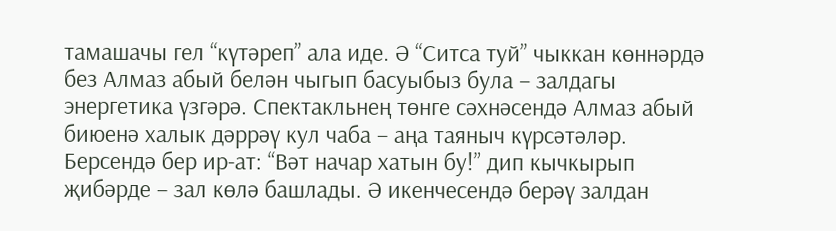тамашачы гел “күтәреп” ала иде. Ә “Ситса туй” чыккан көннәрдә без Алмаз абый белән чыгып басуыбыз була – залдагы энергетика үзгәрә. Спектакльнең төнге сәхнәсендә Алмаз абый биюенә халык дәррәү кул чаба – аңа таяныч күрсәтәләр. Берсендә бер ир-ат: “Вәт начар хатын бу!” дип кычкырып җибәрде – зал көлә башлады. Ә икенчесендә берәү залдан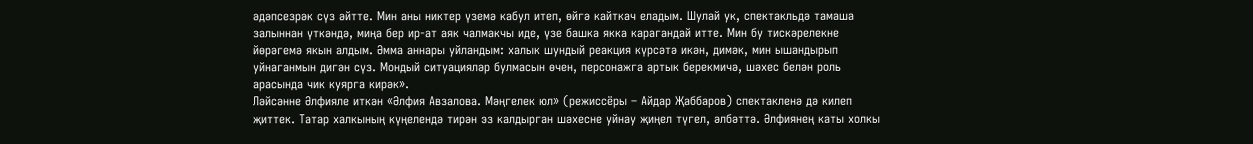әдәпсезрәк сүз әйтте. Мин аны никтер үземә кабул итеп, өйгә кайткач еладым. Шулай ук, спектакльдә тамаша залыннан үткәндә, миңа бер ир-ат аяк чалмакчы иде, үзе башка якка карагандай итте. Мин бу тискәрелекне йөрәгемә якын алдым. Әмма аннары уйландым: халык шундый реакция күрсәтә икән, димәк, мин ышандырып уйнаганмын дигән сүз. Мондый ситуацияләр булмасын өчен, персонажга артык берекмичә, шәхес белән роль арасында чик куярга кирәк».
Ләйсәнне Әлфияле иткән «Әлфия Авзалова. Мәңгелек юл» (режиссёры – Айдар Җаббаров) спектакленә дә килеп җиттек. Татар халкының күңелендә тирән эз калдырган шәхесне уйнау җиңел түгел, әлбәттә. Әлфиянең каты холкы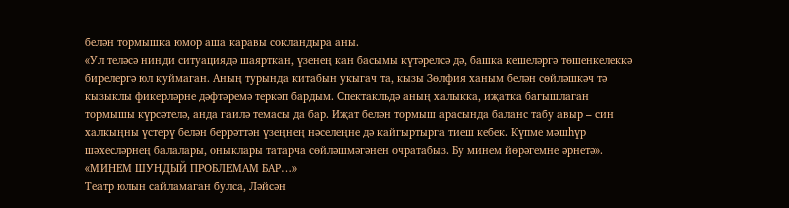белән тормышка юмор аша каравы сокландыра аны.
«Ул теләсә нинди ситуациядә шаярткан, үзенең кан басымы күтәрелсә дә, башка кешеләргә төшенкелеккә бирелергә юл куймаган. Аның турында китабын укыгач та, кызы Зөлфия ханым белән сөйләшкәч тә кызыклы фикерләрне дәфтәремә теркәп бардым. Спектакльдә аның халыкка, иҗатка багышлаган тормышы күрсәтелә, анда гаилә темасы да бар. Иҗат белән тормыш арасында баланс табу авыр – син халкыңны үстерү белән беррәттән үзеңнең нәселеңне дә кайгыртырга тиеш кебек. Күпме мәшһүр шәхесләрнең балалары, оныклары татарча сөйләшмәгәнен очратабыз. Бу минем йөрәгемне әрнетә».
«МИНЕМ ШУНДЫЙ ПРОБЛЕМАМ БАР…»
Театр юлын сайламаган булса, Ләйсән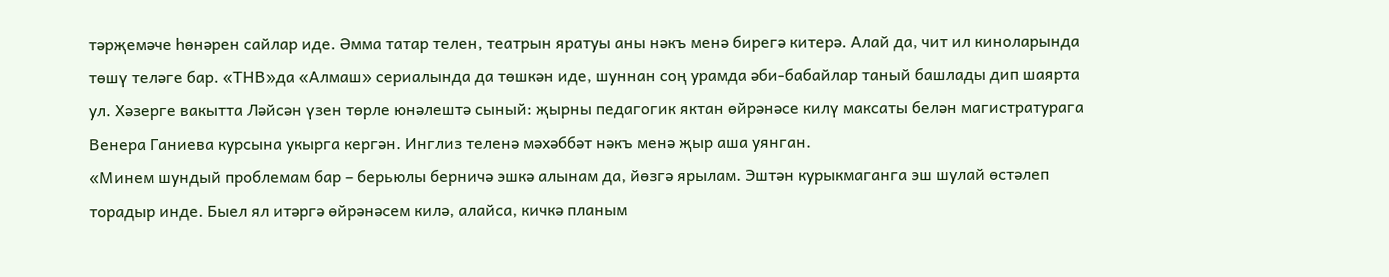тәрҗемәче һөнәрен сайлар иде. Әмма татар телен, театрын яратуы аны нәкъ менә бирегә китерә. Алай да, чит ил киноларында төшү теләге бар. «ТНВ»да «Алмаш» сериалында да төшкән иде, шуннан соң урамда әби-бабайлар таный башлады дип шаярта ул. Хәзерге вакытта Ләйсән үзен төрле юнәлештә сыный: җырны педагогик яктан өйрәнәсе килү максаты белән магистратурага Венера Ганиева курсына укырга кергән. Инглиз теленә мәхәббәт нәкъ менә җыр аша уянган.
«Минем шундый проблемам бар – берьюлы берничә эшкә алынам да, йөзгә ярылам. Эштән курыкмаганга эш шулай өстәлеп торадыр инде. Быел ял итәргә өйрәнәсем килә, алайса, кичкә планым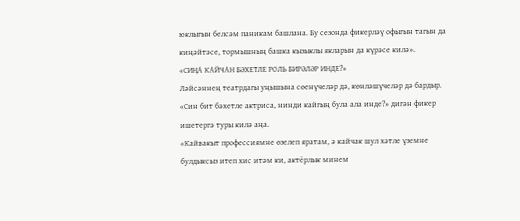юклыгын белсәм паникам башлана. Бу сезонда фикерләү офыгын тагын да киңәйтәсе, тормышның башка кызыклы якларын да күрәсе килә».
«СИҢА КАЙЧАН БӘХЕТЛЕ РОЛЬ БИРӘЛӘР ИНДЕ?»
Ләйсәннең театрдагы уңышына сөенүчеләр дә, көнләшүчеләр дә бардыр. «Син бит бәхетле актриса, нинди кайгың була ала инде?» дигән фикер ишетергә туры килә аңа.
«Кайвакыт профессиямне өзелеп яратам, ә кайчак шул хәтле үземне булдыксыз итеп хис итәм ки, актёрлык минем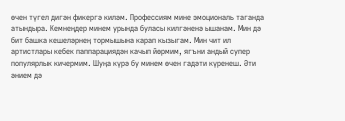өчен түгел дигән фикергә киләм. Профессиям мине эмоциональ таганда атындыра. Кемнеңдер минем урында буласы килгәненә ышанам. Мин дә бит башка кешеләрнең тормышына карап кызыгам. Мин чит ил артистлары кебек паппарациядән качып йөрмим, ягъни андый супер популярлык кичермим. Шуңа күрә бу минем өчен гадәти күренеш. Әти әнием дә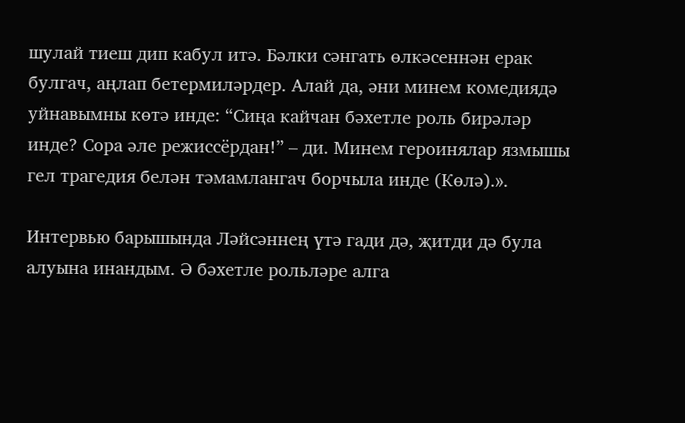шулай тиеш дип кабул итә. Бәлки сәнгать өлкәсеннән ерак булгач, аңлап бетермиләрдер. Алай да, әни минем комедиядә уйнавымны көтә инде: “Сиңа кайчан бәхетле роль бирәләр инде? Сора әле режиссёрдан!” – ди. Минем героинялар язмышы гел трагедия белән тәмамлангач борчыла инде (Көлә).».

Интервью барышында Ләйсәннең үтә гади дә, җитди дә була алуына инандым. Ә бәхетле рольләре алга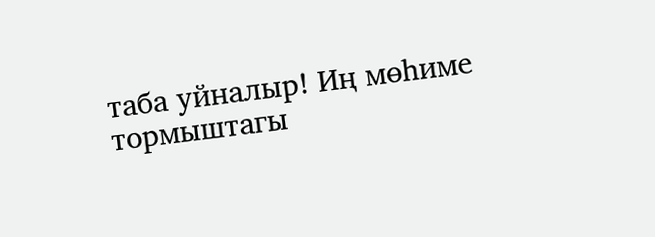таба уйналыр! Иң мөһиме тормыштагы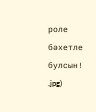роле бәхетле булсын!
.jpg)